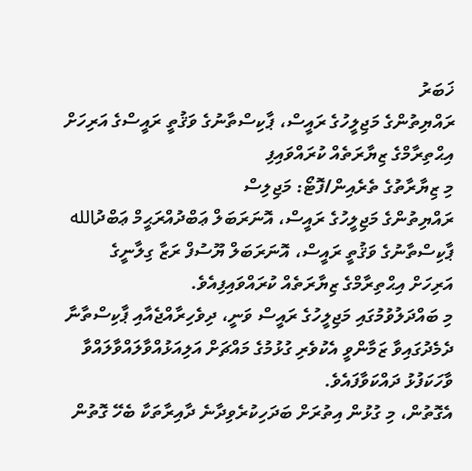ޚަބަރު
ރައްޔިތުންގެ މަޖިލީހުގެ ރައީސް، ޕާކިސްތާނުގެ ވަޤުތީ ރައީސްގެ އަރިހަށް އިޙްތިރާމްގެ ޒިޔާރަތެއް ކުރައްވައިފި
މި ޒިޔާރާތުގެ ތެރެއިން/ފޮޓޯ: މަޖިލިސް
ރައްޔިތުންގެ މަޖިލީހުގެ ރައީސް، އޮނަރަބަލް ޢަބްދުއްރަޙީމް ޢަބްދުالله ޕާކިސްތާނުގެ ވަޤުތީ ރައީސް، އޮނަރަބަލް ޔޫސުފް ރަޒާ ގިލާނީގެ އަރިހަށް އިޙްތިރާމްގެ ޒިޔާރަތެއް ކުރައްވައިފިއެވެ.
މި ބައްދަލުވުމުގައި މަޖިލީހުގެ ރައީސް ވަނީ، ދިވެހިރާއްޖެއާއި ޕާކިސްތާނާ ދެމެދުގައިވާ ޒަމާންވީ އެކުވެރި ގުޅުމުގެ މައްޗަށް އަލިއަޅުއްވާލައްވާލައްވާ ވާހަކަފުޅު ދައްކަވާފައެވެ.
އެގޮތުން، މި ގުޅުން އިތުރަށް ބަދަހިކުރެވިދާނެ ދާއިރާތަކާ ބެހޭ ގޮތުން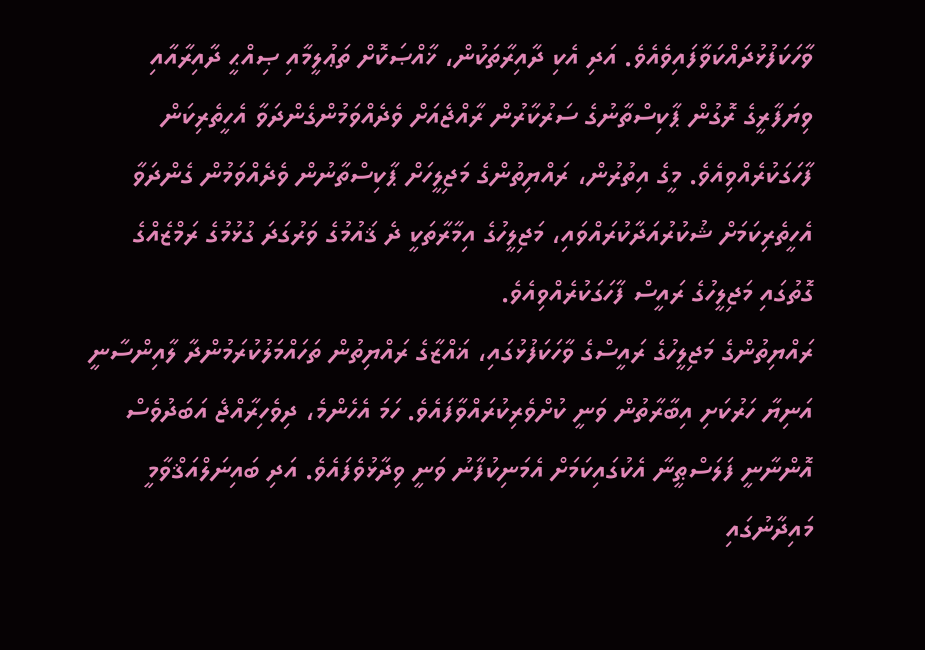ވާހަކަފުޅުދައްކަވާފައިވެއެވެ. އަދި އެކި ދާއިރާތަކުން، ޚާއްޞަކޮށް ތަޢުލީމާއި ޞިއްޙީ ދާއިރާއާއި ވިޔަފާރީގެ ރޮގުން ޕާކިސްތާނުގެ ސަރުކާރުން ރާއްޖެއަށް ވެދެއްވަމުންގެންދަވާ އެހީތެރިކަން ފާހަގަކުރެއްވިއެވެ. މީގެ އިތުރުން، ރައްޔިތުންގެ މަޖިލީހަށް ޕާކިސްތާނުން ވެދެއްވަމުން ގެންދަވާ އެހީތެރިކަމަށް ޝުކުރުއަދާކުރައްވައި، މަޖިލީހުގެ އިމާރާތަކީ ދެ ޤައުމުގެ ވަރުގަދަ ގުޅުމުގެ ރަމްޒެއްގެ ގޮތުގައި މަޖިލީހުގެ ރައީސް ފާހަގަކުރެއްވިއެވެ.
ރައްޔިތުންގެ މަޖިލީހުގެ ރައީސްގެ ވާހަކަފުޅުގައި، ޣައްޒާގެ ރައްޔިތުން ތަހައްމަލުކުރަމުންދާ ލާއިންސާނީ އަނިޔާ ހަރުކަށި އިބާރާތުން ވަނީ ކުށްވެރިކުރައްވާފައެވެ. ހަމަ އެހެންމެ، ދިވެހިރާއްޖެ އަބަދުވެސް އޮންނާނީ ފަލަސްޠީނާ އެކުގައިކަމަށް އެމަނިކުފާނު ވަނީ ވިދާޅުވެފައެވެ. އަދި ބައިނަލްއަޤްވާމީ މައިދާނުގައި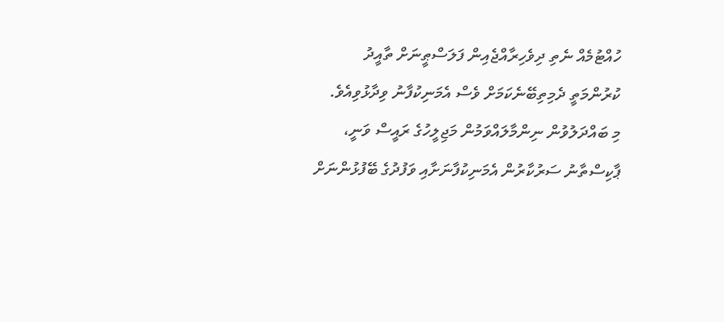ހުއްޓުމެއް ނެތި ދިވެހިރާއްޖެއިން ފަލަސްޠީނަށް ތާއީދު ކުރުންމަތީ ދެމިތިބޭނެކަމަށް ވެސް އެމަނިކުފާނު ވިދާޅުވިއެވެ.
މި ބައްދަލުވުން ނިންމާލައްވަމުން މަޖިލީހުގެ ރައީސް ވަނީ، ޕާކިސްތާނު ސަރުކާރުން އެމަނިކުފާނަށާއި ވަފުދުގެ ބޭފުޅުންނަށް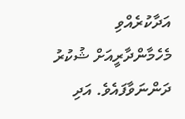އަދާކުރެއްވި މެހެމާންދާރީއަށް ޝުކުރު ދަންނަވާފައެވެ. އަދި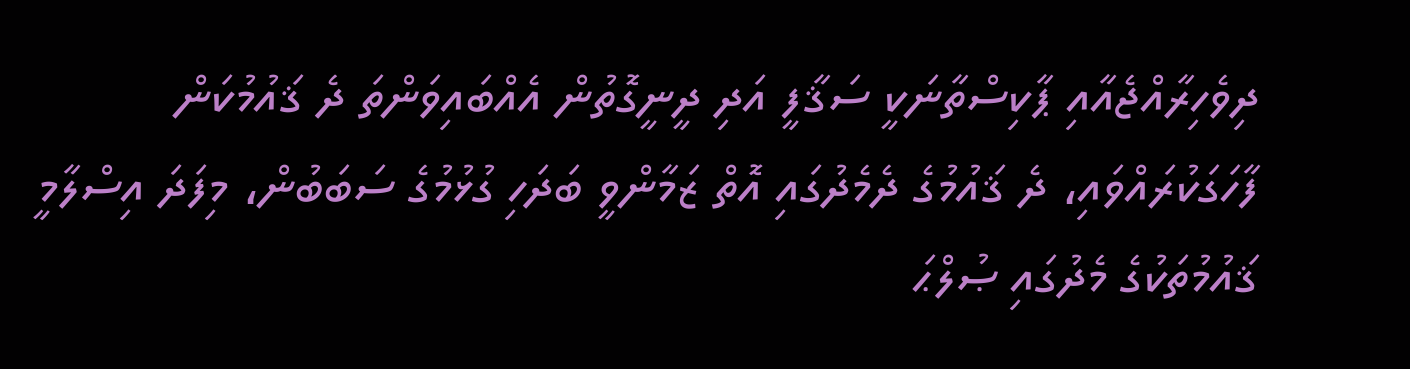ދިވެހިރާއްޖެއާއި ޕާކިސްތާނަކީ ސަޤާފީ އަދި ދީނީގޮތުން އެއްބައިވަންތަ ދެ ޤައުމުކަން ފާހަގަކުރައްވައި، ދެ ޤައުމުގެ ދެމެދުގައި އޮތް ޒަމާންވީ ބަދަހި ގުޅުމުގެ ސަބަބުން، މިފަދަ އިސްލާމީ ޤައުމުތަކުގެ މެދުގައި ޞުލްޙަ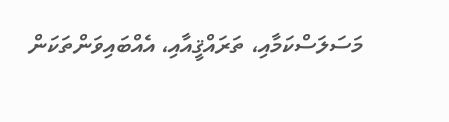މަސަލަސްކަމާއި، ތަރައްޤީއާއި، އެއްބައިވަންތަކަން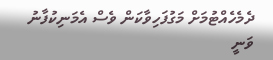ދެމެހެއްޓުމަށް މަގުފަހިވާކަން ވެސް އެމަނިކުފާނު ވަނީ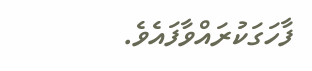ފާހަގަކުރައްވާފައެވެ.